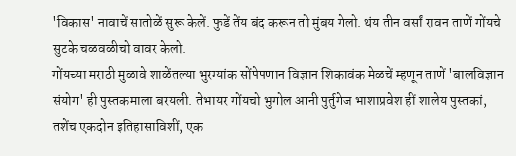'विकास' नावाचें सातोळें सुरू केलें. फुडें तेंय बंद करून तो मुंबय गेलो. थंय तीन वर्सां रावन ताणें गोंयचे सुटके चळवळीचो वावर केलो.
गोंयच्या मराठी मुळावे शाळेंतल्या भुरग्यांक सोंपेपणान विज्ञान शिकावंक मेळचें म्हणून ताणें 'बालविज्ञान संयोग' ही पुस्तकमाला बरयली. तेभायर गोंयचो भुगोल आनी पुर्तुगेज भाशाप्रवेश हीं शालेय पुस्तकां, तशेंच एकदोन इतिहासाविशीं, एक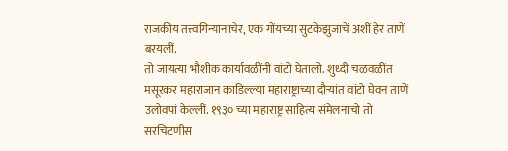राजकीय तत्त्वगिन्यानाचेर, एक गोंयच्या सुटकेझुजाचें अशीं हेर ताणें बरयलीं.
तो जायत्या भौशीक कार्यावळींनी वांटो घेतालो. शुध्दी चळवळींत मसूरकर महाराजान काडिल्ल्या महाराष्ट्राच्या दौऱ्यांत वांटो घेवन ताणें उलोवपां केल्लीं. १९३० च्या महाराष्ट्र साहित्य संमेलनाचो तो सरचिटणीस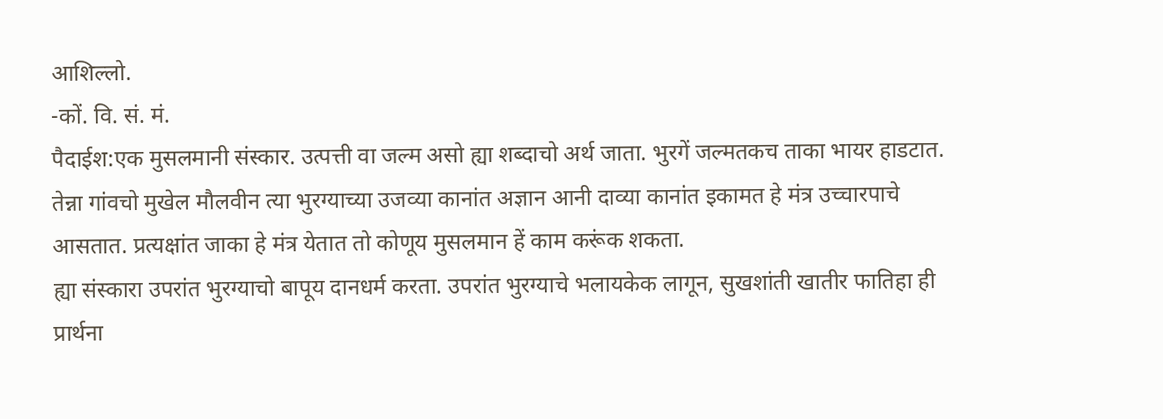आशिल्लो.
-कों. वि. सं. मं.
पैदाईश:एक मुसलमानी संस्कार. उत्पत्ती वा जल्म असो ह्या शब्दाचो अर्थ जाता. भुरगें जल्मतकच ताका भायर हाडटात. तेन्ना गांवचो मुखेल मौलवीन त्या भुरग्याच्या उजव्या कानांत अज्ञान आनी दाव्या कानांत इकामत हे मंत्र उच्चारपाचे आसतात. प्रत्यक्षांत जाका हे मंत्र येतात तो कोणूय मुसलमान हें काम करूंक शकता.
ह्या संस्कारा उपरांत भुरग्याचो बापूय दानधर्म करता. उपरांत भुरग्याचे भलायकेक लागून, सुखशांती खातीर फातिहा ही प्रार्थना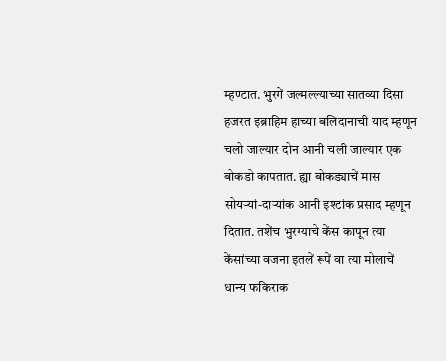म्हण्टात. भुरगें जल्मल्ल्याच्या सातव्या दिसा हजरत इब्राहिम हाच्या बलिदानाची याद म्हणून चलो जाल्यार दोन आनी चली जाल्यार एक बोकडो कापतात. ह्या बोकड्याचें मास सोयऱ्यां-दाऱ्यांक आनी इश्टांक प्रसाद म्हणून दितात. तशेंच भुरग्याचे केंस कापून त्या केंसांच्या वजना इतलें रूपें वा त्या मोलाचें धान्य फकिराक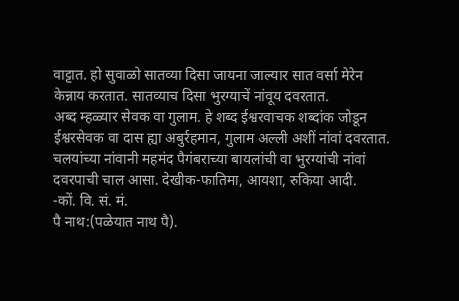वाट्टात. हो सुवाळो सातव्या दिसा जायना जाल्यार सात वर्सा मेरेन केन्नाय करतात. सातव्याच दिसा भुरग्याचें नांवूय दवरतात.
अब्द म्हळ्यार सेवक वा गुलाम. हे शब्द ईश्वरवाचक शब्दांक जोडून ईश्वरसेवक वा दास ह्या अबुर्रहमान, गुलाम अल्ली अशीं नांवां दवरतात. चलयांच्या नांवानी महमंद पैगंबराच्या बायलांची वा भुरग्यांची नांवां दवरपाची चाल आसा. देखीक-फातिमा, आयशा, रुकिया आदी.
-कों. वि. सं. मं.
पै नाथ:(पळेयात नाथ पै).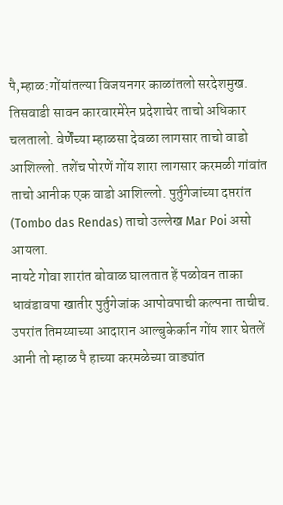पै,म्हाळ:गोंयांतल्या विजयनगर काळांतलो सरदेशमुख. तिसवाडी सावन कारवारमेरेन प्रदेशाचेर ताचो अधिकार चलतालो. वेर्णेंच्या म्हाळसा देवळा लागसार ताचो वाडो आशिल्लो. तशेंच पोरणें गोंय शारा लागसार करमळी गांवांत ताचो आनीक एक वाडो आशिल्लो. पुर्तुगेजांच्या दप्तरांत (Tombo das Rendas) ताचो उल्लेख Mar Poi असो आयला.
नायटे गोवा शारांत बोवाळ घालतात हें पळोवन ताका धावंडावपा खातीर पुर्तुगेजांक आपोवपाची कल्पना ताचीच. उपरांत तिमय्याच्या आदारान आल्बुकेर्कान गोंय शार घेतलें आनी तो म्हाळ पै हाच्या करमळेच्या वाड्यांत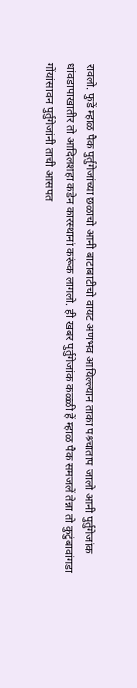रावलो. फुडें म्हाळ पैक पुर्तुगेजांच्या छळाचो आनी बाटाबाटीचो वायट अणभव आयिल्ल्यान ताका पश्र्चाताप जालो आनी पुर्तुगेजांक धांवडापाखातीर तो आदिलशहा कडेन कारस्थानां करूंक लागलो. ही खबर पुर्तुगेजांक कळ्ळी हें म्हाळ पैक समजलें तेन्ना तो कुटुंबावांगडा गोंयांसावन पुर्तुगेजांनी ताची आसपत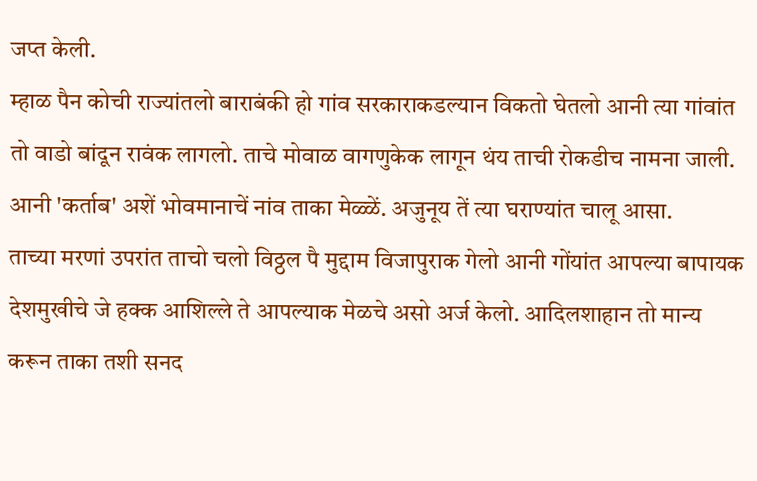जप्त केली.
म्हाळ पैन कोची राज्यांतलो बाराबंकी हो गांव सरकाराकडल्यान विकतो घेतलो आनी त्या गांवांत तो वाडो बांदून रावंक लागलो. ताचे मोवाळ वागणुकेक लागून थंय ताची रोकडीच नामना जाली. आनी 'कर्ताब' अशें भोवमानाचें नांव ताका मेळ्ळें. अजुनूय तें त्या घराण्यांत चालू आसा.
ताच्या मरणां उपरांत ताचो चलो विठ्ठल पै मुद्दाम विजापुराक गेलो आनी गोंयांत आपल्या बापायक देशमुखीचे जे हक्क आशिल्ले ते आपल्याक मेळचे असो अर्ज केलो. आदिलशाहान तो मान्य करून ताका तशी सनद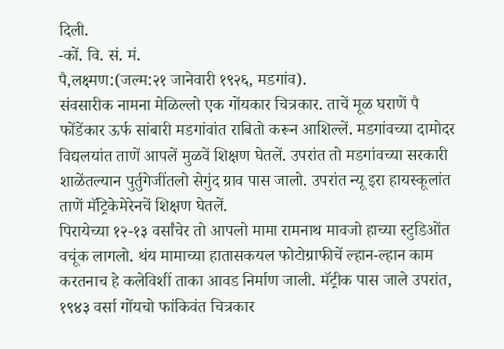दिली.
-कों. वि. सं. मं.
पै,लक्ष्मण:(जल्म:२१ जानेवारी १९२६, मडगांव).
संवसारीक नामना मेळिल्लो एक गोंयकार चित्रकार. ताचें मूळ घराणें पै फोंडेंकार ऊर्फ सांबारी मडगांवांत राबितो करून आशिल्लें. मडगांवच्या दामोदर विद्यलयांत ताणें आपलें मुळवें शिक्षण घेतलें. उपरांत तो मडगांवच्या सरकारी शाळेंतल्यान पुर्तुगेजींतलो सेगुंद ग्राव पास जालो. उपरांत न्यू इरा हायस्कूलांत ताणें मॅट्रिकेमेरेनचें शिक्षण घेतलें.
पिरायेच्या १२-१३ वर्सांचेर तो आपलो मामा रामनाथ मावजो हाच्या स्टुडिओंत वचूंक लागलो. थंय मामाच्या हातासकयल फोटोग्राफीचें ल्हान-ल्हान काम करतनाच हे कलेविशीं ताका आवड निर्माण जाली. मॅट्रीक पास जाले उपरांत, १९४३ वर्सा गोंयचो फांकिवंत चित्रकार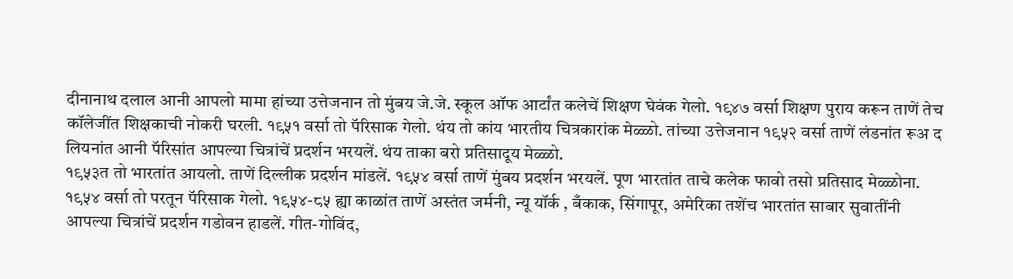दीनानाथ दलाल आनी आपलो मामा हांच्या उत्तेजनान तो मुंबय जे.जे. स्कूल ऑफ आर्टांत कलेचें शिक्षण घेवंक गेलो. १९४७ वर्सा शिक्षण पुराय करून ताणें तेच कॉलेजींत शिक्षकाची नोकरी घरली. १९५१ वर्सा तो पॅरिसाक गेलो. थंय तो कांय भारतीय चित्रकारांक मेळ्ळो. तांच्या उत्तेजनान १९५२ वर्सा ताणें लंडनांत रूअ द लियनांत आनी पॅरिसांत आपल्या चित्रांचें प्रदर्शन भरयलें. थंय ताका बरो प्रतिसादूय मेळ्ळो.
१९५३त तो भारतांत आयलो. ताणें दिल्लीक प्रदर्शन मांडलें. १९५४ वर्सा ताणें मुंबय प्रदर्शन भरयलें. पूण भारतांत ताचे कलेक फावो तसो प्रतिसाद मेळ्ळोना. १९५४ वर्सा तो परतून पॅरिसाक गेलो. १९५४-८५ ह्या काळांत ताणें अस्तंत जर्मनी, न्यू यॉर्क , बँकाक, सिंगापूर, अमेरिका तशेंच भारतांत साबार सुवातींनी आपल्या चित्रांचें प्रदर्शन गडोवन हाडलें. गीत-गोविंद,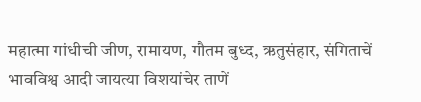महात्मा गांधीची जीण, रामायण, गौतम बुध्द, ऋतुसंहार, संगिताचें भावविश्व आदी जायत्या विशयांचेर ताणें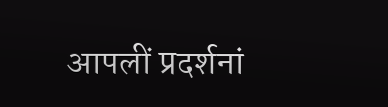आपलीं प्रदर्शनां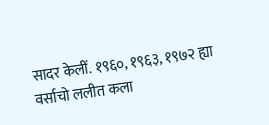सादर केलीं. १९६०, १९६३, १९७२ ह्या वर्साचो ललीत कला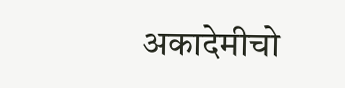अकादेमीचो